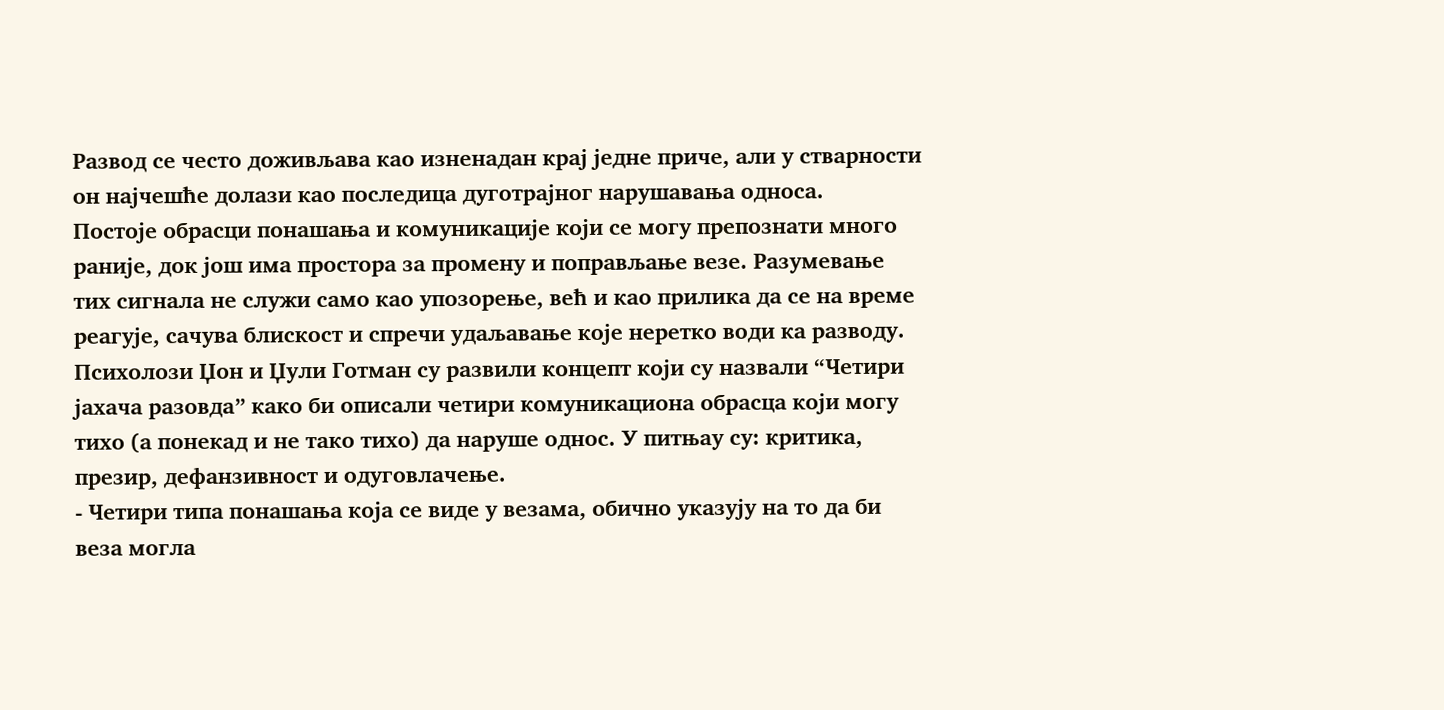Развод се често доживљава као изненадан крај једне приче, али у стварности он најчешће долази као последица дуготрајног нарушавања односа.
Постоје обрасци понашања и комуникације који се могу препознати много раније, док још има простора за промену и поправљање везе. Разумевање тих сигнала не служи само као упозорење, већ и као прилика да се на време реагује, сачува блискост и спречи удаљавање које неретко води ка разводу.
Психолози Џон и Џули Готман су развили концепт који су назвали “Четири јахача разовда” како би описали четири комуникациона обрасца који могу тихо (а понекад и не тако тихо) да наруше однос. У питњау су: критика, презир, дефанзивност и одуговлачење.
- Четири типа понашања која се виде у везама, обично указују на то да би веза могла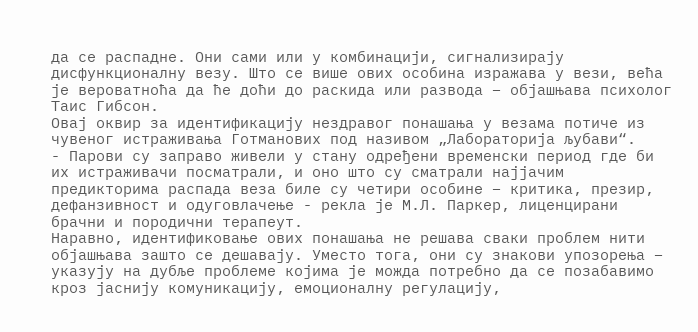да се распадне. Они сами или у комбинацији, сигнализирају дисфункционалну везу. Што се више ових особина изражава у вези, већа је вероватноћа да ће доћи до раскида или развода – објашњава психолог Таис Гибсон.
Овај оквир за идентификацију нездравог понашања у везама потиче из чувеног истраживања Готманових под називом „Лабораторија љубави“.
- Парови су заправо живели у стану одређени временски период где би их истраживачи посматрали, и оно што су сматрали најјачим предикторима распада веза биле су четири особине – критика, презир, дефанзивност и одуговлачење - рекла је М.Л. Паркер, лиценцирани брачни и породични терапеут.
Наравно, идентификовање ових понашања не решава сваки проблем нити објашњава зашто се дешавају. Уместо тога, они су знакови упозорења – указују на дубље проблеме којима је можда потребно да се позабавимо кроз јаснију комуникацију, емоционалну регулацију,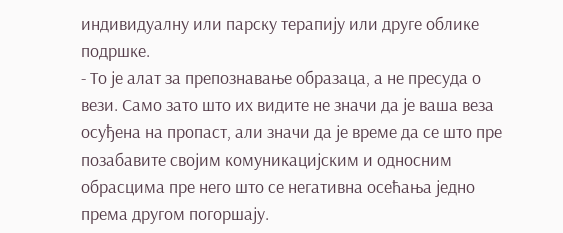индивидуалну или парску терапију или друге облике подршке.
- То је алат за препознавање образаца, а не пресуда о вези. Само зато што их видите не значи да је ваша веза осуђена на пропаст, али значи да је време да се што пре позабавите својим комуникацијским и односним обрасцима пре него што се негативна осећања једно према другом погоршају.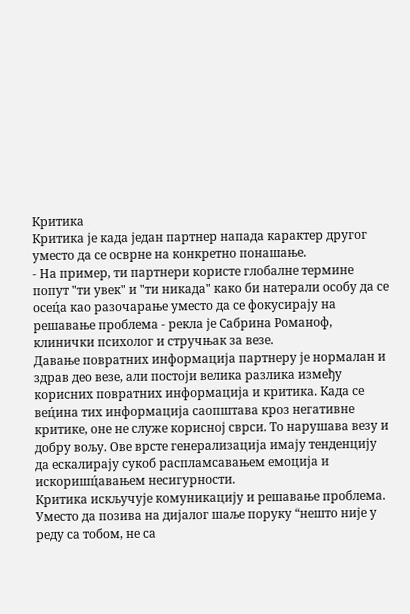Критика
Критика је када један партнер напада карактер другог уместо да се осврне на конкретно понашање.
- На пример, ти партнери користе глобалне термине попут "ти увек" и "ти никада" како би натерали особу да се осец́а као разочарање уместо да се фокусирају на решавање проблема - рекла је Сабрина Романоф, клинички психолог и стручњак за везе.
Давање повратних информација партнеру је нормалан и здрав део везе, али постоји велика разлика између корисних повратних информација и критика. Када се вец́ина тих информација саопштава кроз негативне критике, оне не служе корисној сврси. То нарушава везу и добру вољу. Ове врсте генерализација имају тенденцију да ескалирају сукоб распламсавањем емоција и искоришц́авањем несигурности.
Критика искључује комуникацију и решавање проблема. Уместо да позива на дијалог шаље поруку “нешто није у реду са тобом, не са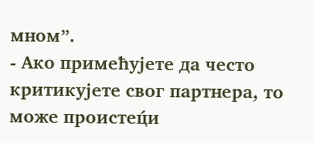мном”.
- Ако примећујете да често критикујете свог партнера, то може проистец́и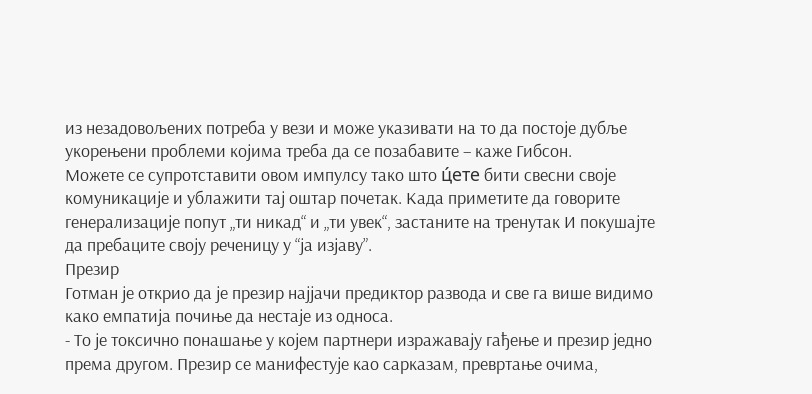из незадовољених потреба у вези и може указивати на то да постоје дубље укорењени проблеми којима треба да се позабавите – каже Гибсон.
Можете се супротставити овом импулсу тако што ц́ете бити свесни своје комуникације и ублажити тај оштар почетак. Када приметите да говорите генерализације попут „ти никад“ и „ти увек“, застаните на тренутак И покушајте да пребаците своју реченицу у “ја изјаву”.
Презир
Готман је открио да је презир најјачи предиктор развода и све га више видимо како емпатија почиње да нестаје из односа.
- То је токсично понашање у којем партнери изражавају гађење и презир једно према другом. Презир се манифестује као сарказам, превртање очима,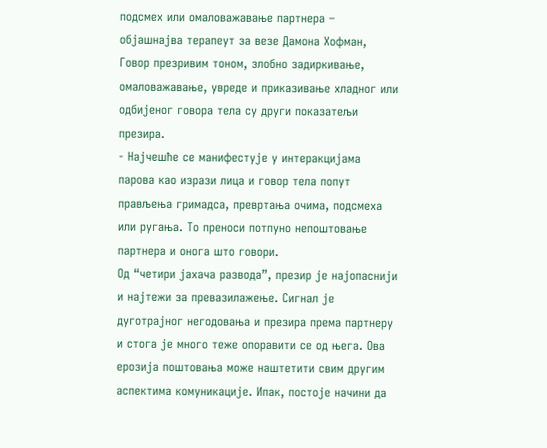подсмех или омаловажавање партнера – објашнајва терапеут за везе Дамона Хофман,
Говор презривим тоном, злобно задиркивање, омаловажавање, увреде и приказивање хладног или одбијеног говора тела су други показатељи презира.
- Најчешће се манифестује у интеракцијама парова као изрази лица и говор тела попут прављења гримадса, превртања очима, подсмеха или ругања. То преноси потпуно непоштовање партнера и онога што говори.
Од “четири јахача развода”, презир је најопаснији и најтежи за превазилажење. Сигнал је дуготрајног негодовања и презира према партнеру и стога је много теже опоравити се од њега. Ова ерозија поштовања може наштетити свим другим аспектима комуникације. Ипак, постоје начини да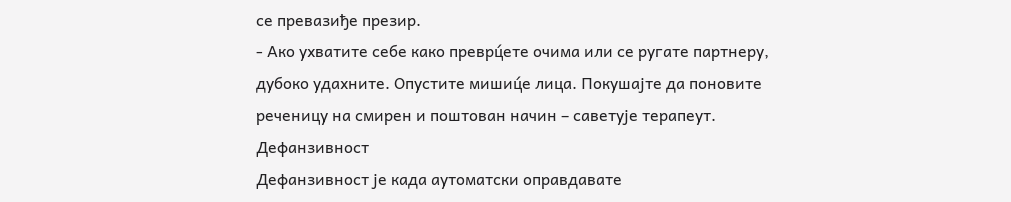се превазиђе презир.
- Ако ухватите себе како преврц́ете очима или се ругате партнеру, дубоко удахните. Опустите мишиц́е лица. Покушајте да поновите реченицу на смирен и поштован начин – саветује терапеут.
Дефанзивност
Дефанзивност је када аутоматски оправдавате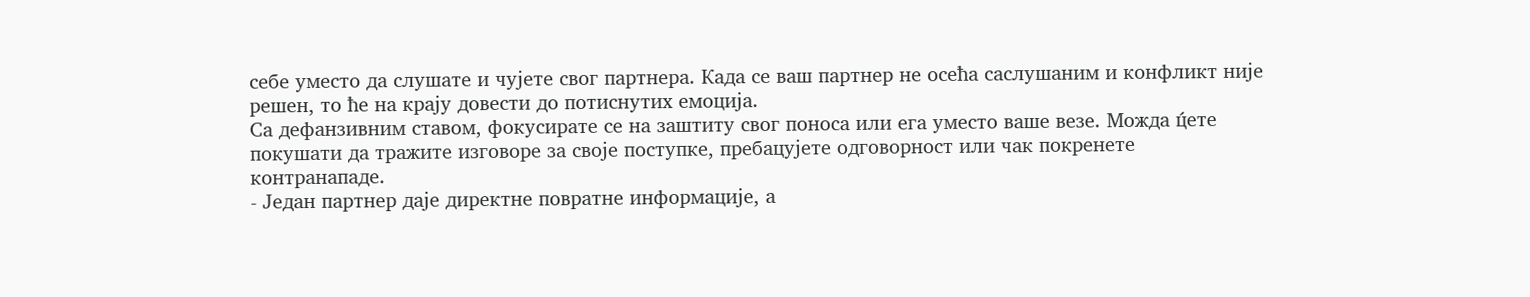себе уместо да слушате и чујете свог партнера. Када се ваш партнер не осећа саслушаним и конфликт није решен, то ће на крају довести до потиснутих емоција.
Са дефанзивним ставом, фокусирате се на заштиту свог поноса или ега уместо ваше везе. Можда ц́ете покушати да тражите изговоре за своје поступке, пребацујете одговорност или чак покренете контранападе.
- Један партнер даје директне повратне информације, а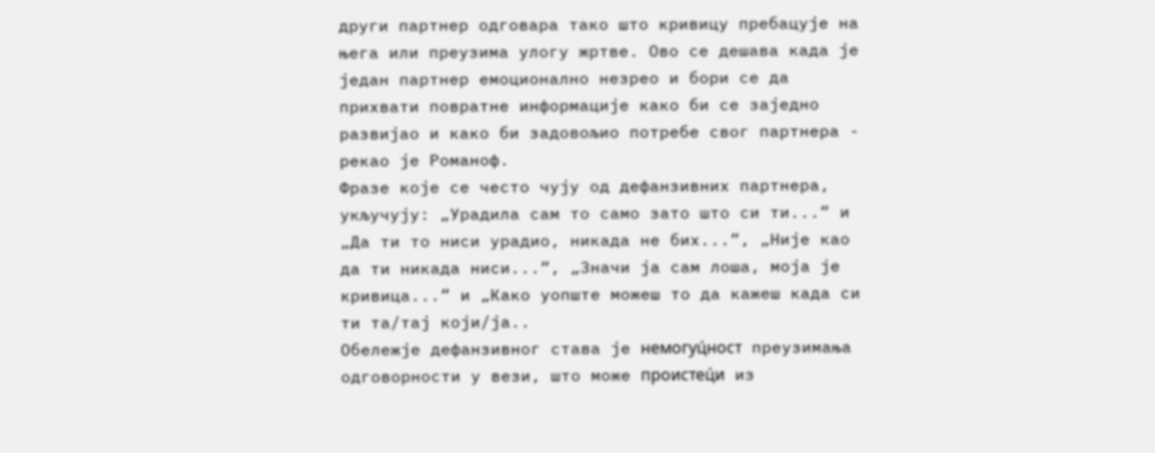други партнер одговара тако што кривицу пребацује на њега или преузима улогу жртве. Ово се дешава када је један партнер емоционално незрео и бори се да прихвати повратне информације како би се заједно развијао и како би задовољио потребе свог партнера - рекао је Романоф.
Фразе које се често чују од дефанзивних партнера, укључују: „Урадила сам то само зато што си ти...“ и „Да ти то ниси урадио, никада не бих...“, „Није као да ти никада ниси...“, „Значи ја сам лоша, моја је кривица...“ и „Како уопште можеш то да кажеш када си ти та/тај који/ја..
Обележје дефанзивног става је немогуц́ност преузимања одговорности у вези, што може проистец́и из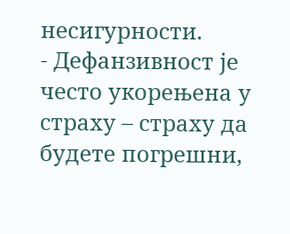несигурности.
- Дефанзивност је често укорењена у страху – страху да будете погрешни,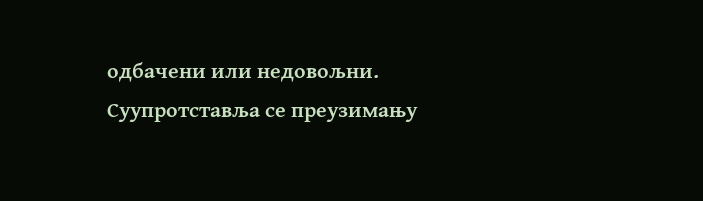одбачени или недовољни. Суупротставља се преузимању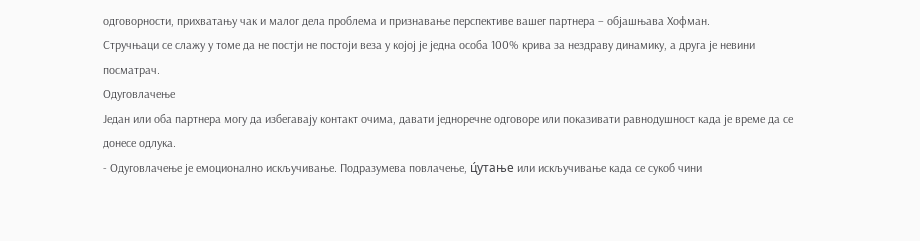одговорности, прихватању чак и малог дела проблема и признавање перспективе вашег партнера – објашњава Хофман.
Стручњаци се слажу у томе да не постји не постоји веза у којој је једна особа 100% крива за нездраву динамику, а друга је невини посматрач.
Одуговлачење
Један или оба партнера могу да избегавају контакт очима, давати једноречне одговоре или показивати равнодушност када је време да се донесе одлука.
- Одуговлачење је емоционално искључивање. Подразумева повлачење, ц́утање или искључивање када се сукоб чини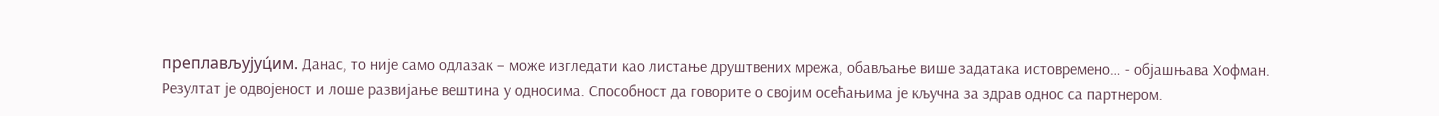преплављујуц́им. Данас, то није само одлазак – може изгледати као листање друштвених мрежа, обављање више задатака истовремено… - објашњава Хофман.
Резултат је одвојеност и лоше развијање вештина у односима. Способност да говорите о својим осећањима је кључна за здрав однос са партнером.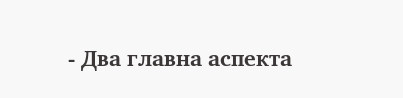- Два главна аспекта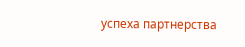успеха партнерства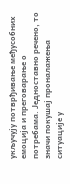укључују потврђивање међусобних емоција и преговарање о потребама. Једноставно речено, то значи покушај проналажења ситуације у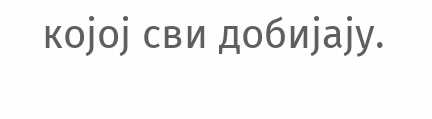којој сви добијају.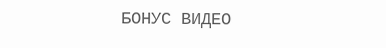БОНУС ВИДЕО